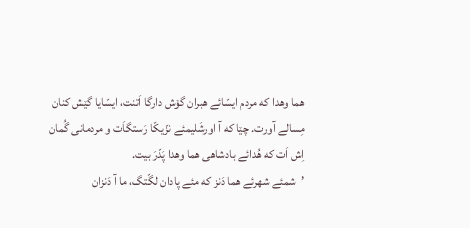هما وهدا که مردم ایسّائے هبران گۆش دارگا اَتنت، ایسّایا گێش کنان مِسالے آورت. چێا که آ اورشَلیمئے نزّیکّا رَستگاَت و مردمانی گُمان اِش اَت که هُدائے بادشاهی هما وهدا پَدّرَ بیت.
’شمئے شهرئے هما دَنز که مئے پادان لگّتگ، ما آ دَنزان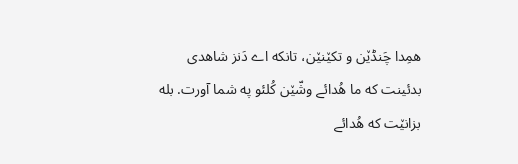همِدا چَنڈێن و تکێنێن، تانکه اے دَنز شاهدی بدئینت که ما هُدائے وشّێن کُلئو په شما آورت. بله بزانێت که هُدائے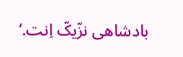بادشاهی نزّیکّ اِنت.‘